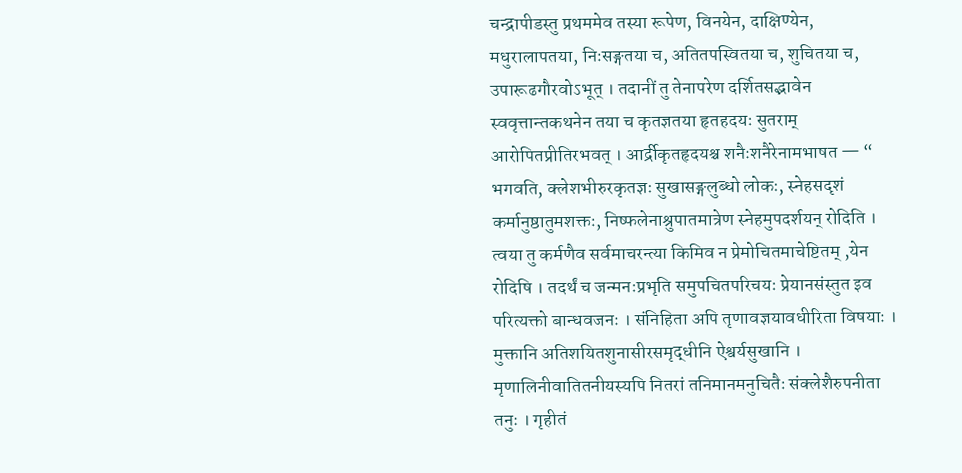चन्द्रापीडस्तु प्रथममेव तस्या रूपेण, विनयेन, दाक्षिण्येन, मधुरालापतया, निःसङ्गतया च, अतितपस्वितया च, शुचितया च, उपारूढगौरवोऽभूत् । तदानीं तु तेनापरेण दर्शितसद्भावेन स्ववृत्तान्तकथनेन तया च कृतज्ञतया हृतहदयः सुतराम् आरोपितप्रीतिरभवत् । आर्द्रीकृतहृदयश्च शनैःशनैरेनामभाषत — “ भगवति, क्लेशभीरुरकृतज्ञः सुखासङ्गलुब्धो लोकः, स्नेहसदृशं कर्मानुष्ठातुमशक्तः, निष्फलेनाश्रुपातमात्रेण स्नेहमुपदर्शयन् रोदिति । त्वया तु कर्मणैव सर्वमाचरन्त्या किमिव न प्रेमोचितमाचेष्टितम् ,येन रोदिषि । तदर्थं च जन्मनःप्रभृति समुपचितपरिचयः प्रेयानसंस्तुत इव परित्यक्तो बान्धवजनः । संनिहिता अपि तृणावज्ञयावधीरिता विषयाः । मुक्तानि अतिशयितशुनासीरसमृद्धीनि ऐश्वर्यसुखानि । मृणालिनीवातितनीयस्यपि नितरां तनिमानमनुचितैः संक्लेशैरुपनीता तनुः । गृहीतं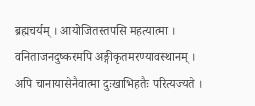ब्रह्मचर्यम् । आयोजितस्तपसि महत्यात्मा । वनिताजनदुष्करमपि अङ्गीकृतमरण्यावस्थानम् । अपि चानायासेनैवात्मा दुःखाभिहतैः परित्यज्यते ।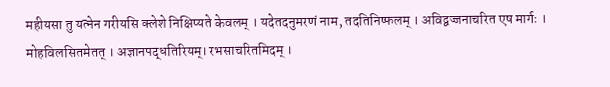महीयसा तु यत्नेन गरीयसि क्लेशे निक्षिप्यते केवलम् । यदेतदनुमरणं नाम, तदतिनिष्फलम् । अविद्वज्जनाचरित एष मार्गः । मोहविलसितमेतत् । अज्ञानपद्धतिरियम्। रभसाचरितमिदम् ।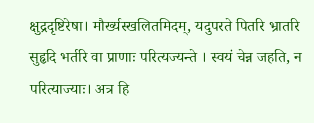क्षुद्रदृष्टिरेषा। मौर्ख्यस्खलितमिदम्, यदुपरते पितरि भ्रातरि सुहृदि भर्तरि वा प्राणाः परित्यज्यन्ते । स्वयं चेन्न जहति, न परित्याज्याः। अत्र हि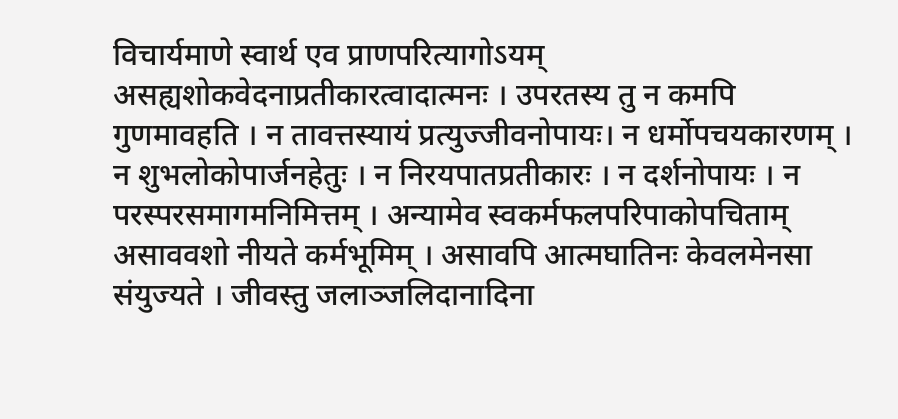विचार्यमाणे स्वार्थ एव प्राणपरित्यागोऽयम् असह्यशोकवेदनाप्रतीकारत्वादात्मनः । उपरतस्य तु न कमपि गुणमावहति । न तावत्तस्यायं प्रत्युज्जीवनोपायः। न धर्मोपचयकारणम् । न शुभलोकोपार्जनहेतुः । न निरयपातप्रतीकारः । न दर्शनोपायः । न परस्परसमागमनिमित्तम् । अन्यामेव स्वकर्मफलपरिपाकोपचिताम् असाववशो नीयते कर्मभूमिम् । असावपि आत्मघातिनः केवलमेनसा संयुज्यते । जीवस्तु जलाञ्जलिदानादिना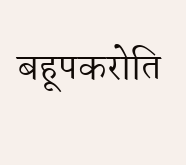बहूपकरोति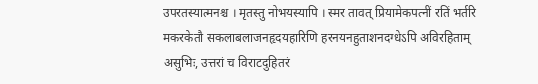उपरतस्यात्मनश्च । मृतस्तु नोभयस्यापि । स्मर तावत् प्रियामेकपत्नीं रतिं भर्तरि मकरकेतौ सकलाबलाजनहृदयहारिणि हरनयनहुताशनदग्धेऽपि अविरहिताम् असुभिः, उत्तरां च विराटदुहितरं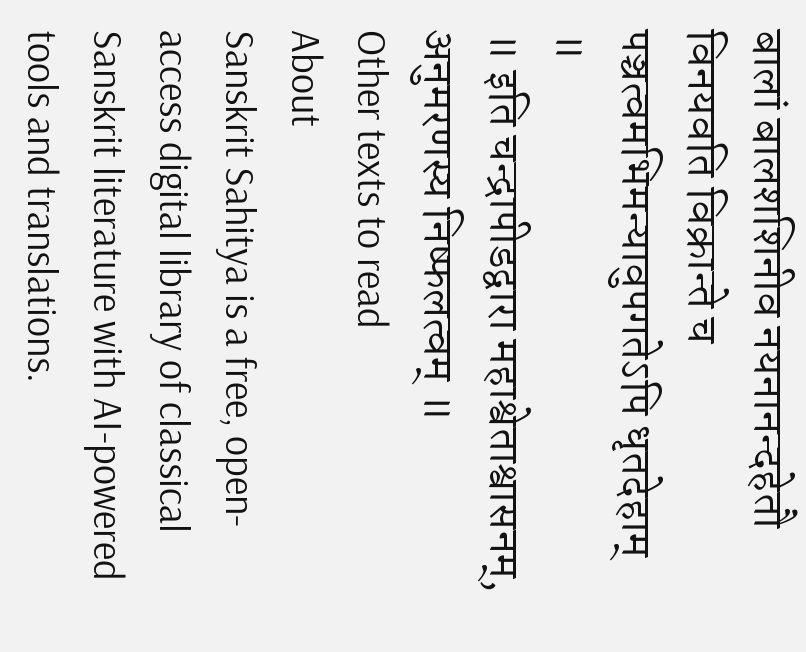बालां बालशशिनीव नयनानन्दहेतौ विनयवति विक्रान्ते च पञ्चत्वमभिमन्यावुपगतेऽपि धृतदेहाम् ॥
॥ इति चन्द्रापीडद्वारा महाश्वेताश्वासनम्, अनुमरणस्य निष्फलत्वम् ॥
Other texts to read
About
Sanskrit Sahitya is a free, open-access digital library of classical Sanskrit literature with AI-powered tools and translations.